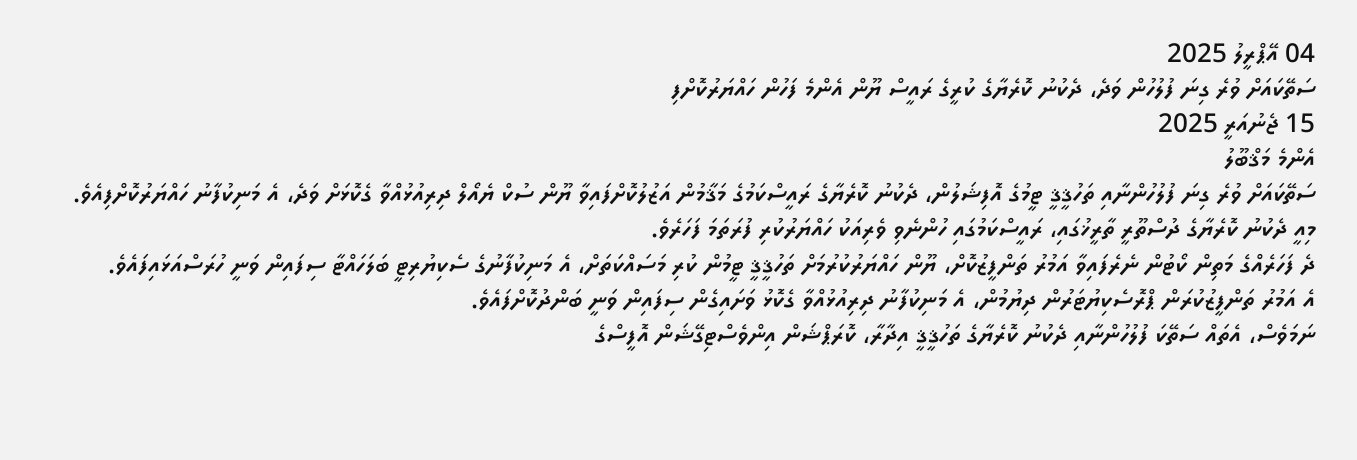04 އޭޕްރީލު 2025
ސަތޭކައަށް ވުރެ ގިނަ ފުލުހުން ވަދެ، ދެކުނު ކޮރެޔާގެ ކުރީގެ ރައީސް ޔޫން އެންމެ ފަހުން ހައްޔަރުކޮށްފި
15 ޖެނުއަރީ 2025
އެންމެ މަޤްބޫލު
ސަތޭކައަށް ވުރެ ގިނަ ފުލުހުންނާއި ތަހުޤީޤީ ޓީމުގެ އޮފިޝަލުން، ދެކުނު ކޮރެޔާގެ ރައީސްކަމުގެ މަޤާމުން އަޒުލުކޮށްފައިވާ ޔޫން ސުކް ޔެއޯލް ދިރިއުޅުއްވާ ގެކޮޅަށް ވަދެ، އެ މަނިކުފާނު ހައްޔަރުކޮށްފިއެވެ.
މިއީ ދެކުނު ކޮރެޔާގެ ދުސްތޫރީ ތާރީޚުގައި، ރައީސްކަމުގައި ހުންނެވި ވެރިއަކު ހައްޔަރުކުރި ފުރަތަމަ ފަހަރެވެ.
ދެ ފަހަރެއްގެ މަތިން ކޯޓުން ނެރެފައިވާ އަމުރު ތަންފީޒުކޮށް، ޔޫން ހައްޔަރުކުރުމަށް ތަހުޤީޤީ ޓީމުން ކުރި މަސައްކަތަށް، އެ މަނިކުފާނުގެ ސެކިޔުރިޓީ ބަލަހައްޓާ ސިފައިން ވަނީ ހުރަސްއަޅައިފައެވެ.
އެ އަމުރު ތަންފީޒުކުރަން ޕްރޮސެކިޔުޓަރުން ދިޔުމުން، އެ މަނިކުފާނު ދިރިއުޅުއްވާ ގެކޮޅު ވަށައިގެން ސިފައިން ވަނީ ބަންދުކޮށްފައެވެ.
ނަމަވެސް، އެތައް ސަތޭކަ ފުލުހުންނާއި ދެކުނު ކޮރެޔާގެ ތަހުޤީޤީ އިދާރާ، ކޮރަޕްޝަން އިންވެސްޓިގޭޝަން އޮފީސްގެ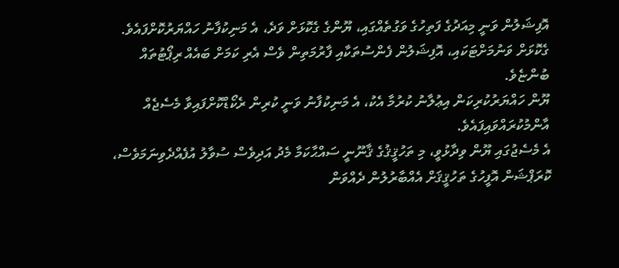އޮފިޝަލުން ވަނީ މިއަދުގެ ފަތިހުގެ ވަގުތެއްގައި، ޔޫންގެ ގެކޮޅަށް ވަދެ، އެ މަނިކުފާނު ހައްޔަރުކޮށްފައެވެ.
ގެކޮޅަށް ވަނުމަށްޓަކައި، އޮފިޝަލުން ފެންސުތަކާއި ފާރުމަތިން ވެސް އެރި ކަމަށް ބައެއް ރިޕޯޓުތައް ބުންޏެވެ.
ޔޫން ހައްޔަރުކުރިކަން އިޢުލާނު ކުރުމާ އެކު، އެ މަނިކުފާނު ވަނީ ކުރިން ރެކޯޑްކޮށްފައިވާ މެސެޖެއް އާންމުކުރައްވައިފައެވެ.
އެ މެސެޖުގައި ޔޫން ވިދާޅުވީ، މި ތަހުޤީޤުގެ ޤާނޫނީ ސައްޙާކަމާ މެދު އަދިވެސް ސުވާލު އުފެއްދެވިނަމަވެސް، ކޮރަޕްޝަން އޮފީހުގެ ތަހުޤީޤަށް އެއްބާރުލުން ދެއްވަން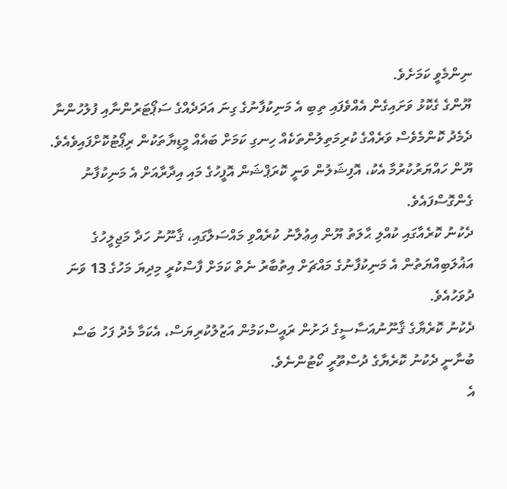ނިންމެވީ ކަމަށެވެ.
ޔޫންގެ ގެކޮޅު ވަށައިގެން އެއްވެފައި ތިބި އެ މަނިކުފާނުގެ ގިނަ އަދަދެއްގެ ސަޕޯޓަރުންނާއި ފުލުހުންނާ ދެމެދު ކޮންމެވެސް ވަރެއްގެ ކުރިމަތިލުންތަކެއް ހިނގި ކަމަށް ބައެއް މީޑިޔާތަކުން ރިޕޯޓުކޮށްފައިވެއެވެ.
ޔޫން ހައްޔަރުކުރުމާ އެކު، އޮފިޝަލުން ވަނީ ކޮރަޕްޝަން އޮފީހުގެ މައި އިދާރާއަށް އެ މަނިކުފާނު ގެންގޮސްފައެވެ.
ދެކުނު ކޮރެއާގައި ކުއްލި ޙާލަތު ޔޫން އިޢުލާނު ކުރެއްވި މައްސަލާގައި، ޤާނޫނު ހަދާ މަޖިލީހުގެ އަޣުލަބިއްޔަތުން އެ މަނިކުފާނުގެ މައްޗަށް އިތުބާރު ނެތް ކަމަށް ފާސްކުރީ މިދިޔަ މަހުގެ 13 ވަނަ ދުވަހުއެވެ.
ދެކުނު ކޮރެޔާގެ ޤާނޫނުއަސާސީގެ ދަށުން ރައީސްކަމުން އަޒުލުކުރިޔަސް، އެކަމާ މެދު ފަހު ބަސް ބުނާނީ ދެކުނު ކޮރެޔާގެ ދުސްތޫރީ ކޯޓުންނެވެ.
އެ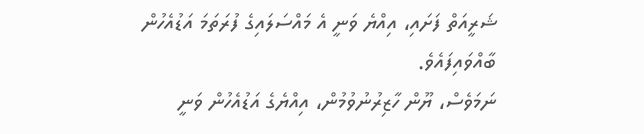ޝަރީއަތް ފަށައި، އިއްޔެ ވަނީ އެ މައްސަލައިގެ ފުރަތަމަ އަޑުއެހުން ބާއްވައިފައެވެ.
ނަމަވެސް، ޔޫން ހާޒިރުނުވުމުން، އިއްޔެގެ އަޑުއެހުން ވަނީ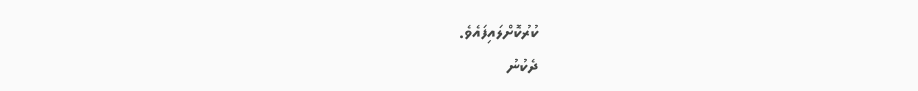ކުރުކޮށްލައިފައެވެ.
ދެކުނު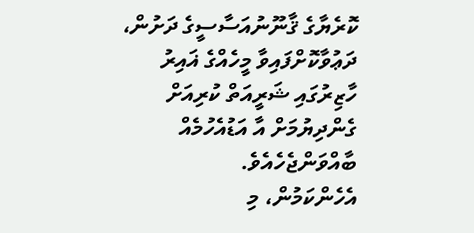ކޮރެޔާގެ ޤާނޫނުއަސާސީގެ ދަށުން، ދަޢުވާކޮށްފައިވާ މީހެއްގެ ޣައިރު ހާޒިރުގައި ޝަރީއަތް ކުރިއަށް ގެންދިޔުމަށް އާ އަޑުއެހުމެއް ބާއްވަންޖެހެއެވެ.
އެހެންކަމުން، މި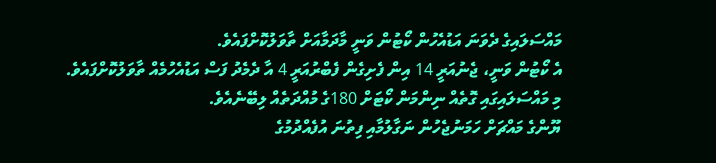މައްސަލައިގެ ދެވަނަ އަޑުއެހުން ކޯޓުން ވަނީ މާދަމާއަށް ތާވަލުކޮށްފައެވެ.
އެ ކޯޓުން ވަނީ، ޖެނުއަރީ 14 އިން ފެށިގެން ފެބްރުއަރީ 4 އާ ދެމެދު ފަސް އަޑުއެހުމެއް ތާވަލުކޮށްފައެވެ.
މި މައްސަލައިގައި ގޮތެއް ނިންމަން ކޯޓަށް 180ގެ މުއްދަތެއް ލިބޭނެއެވެ.
ޔޫންގެ މައްޗަށް ހަމަނުޖެހުން ނަގާލުމާއި ފިތުނަ އުފެއްދުމުގެ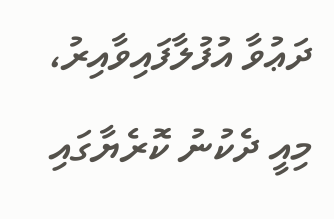ދަޢުވާ އުފުލާފައިވާއިރު، މިއީ ދެކުނު ކޮރެޔާގައި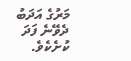މަރުގެ އަދަބު ދެވޭނެ ފަދަ ކުށެކެވެ.